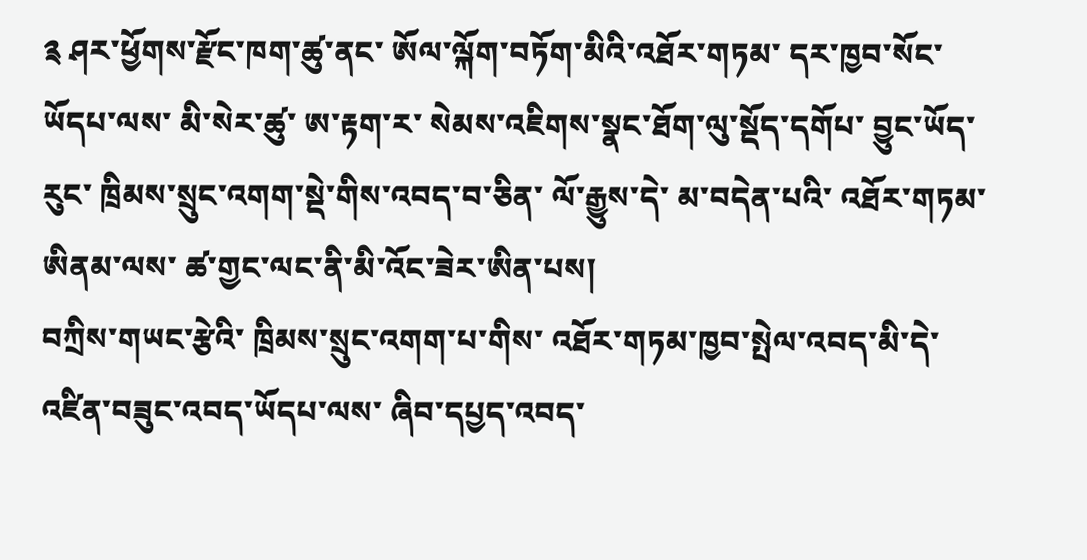༉ ཤར་ཕྱོགས་རྫོང་ཁག་ཚུ་ནང་ ཨོལ་ལྐོག་བཏོག་མིའི་འཐོར་གཏམ་ དར་ཁྱབ་སོང་ཡོདཔ་ལས་ མི་སེར་ཚུ་ ཨ་རྟག་ར་ སེམས་འཇིགས་སྣང་ཐོག་ལུ་སྡོད་དགོཔ་ བྱུང་ཡོད་རུང་ ཁྲིམས་སྲུང་འགག་སྡེ་གིས་འབད་བ་ཅིན་ ལོ་རྒྱུས་དེ་ མ་བདེན་པའི་ འཐོར་གཏམ་ཨིནམ་ལས་ ཚ་གྱང་ལང་ནི་མི་འོང་ཟེར་ཨིན་པས།
བཀྲིས་གཡང་རྩེའི་ ཁྲིམས་སྲུང་འགག་པ་གིས་ འཐོར་གཏམ་ཁྱབ་སྤེལ་འབད་མི་དེ་ འཛིན་བཟུང་འབད་ཡོདཔ་ལས་ ཞིབ་དཔྱད་འབད་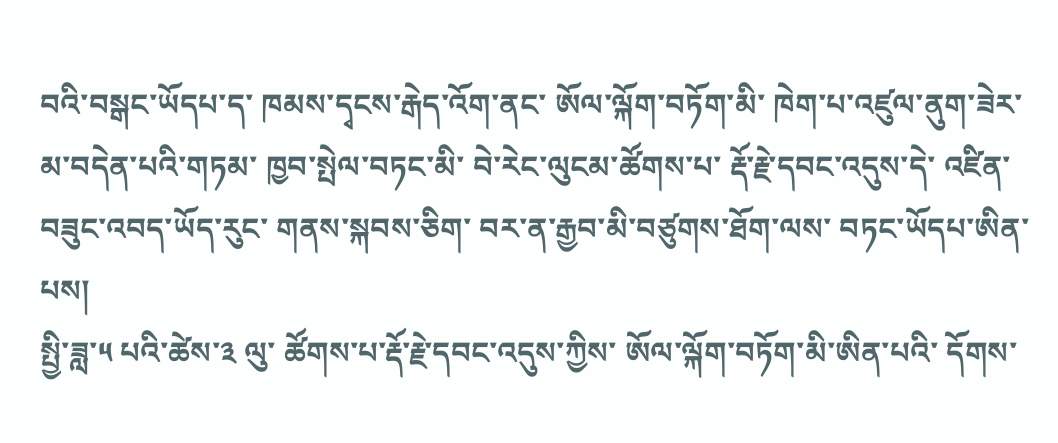བའི་བསྒང་ཡོདཔ་ད་ ཁམས་དྭངས་རྒེད་འོག་ནང་ ཨོལ་ལྐོག་བཏོག་མི་ ཁེག་པ་འཛུལ་ནུག་ཟེར་ མ་བདེན་པའི་གཏམ་ ཁྱབ་སྤེལ་བཏང་མི་ བེ་རེང་ལུངམ་ཚོགས་པ་ རྡོ་རྗེ་དབང་འདུས་དེ་ འཛིན་བཟུང་འབད་ཡོད་རུང་ གནས་སྐབས་ཅིག་ བར་ན་རྒྱབ་མི་བཙུགས་ཐོག་ལས་ བཏང་ཡོདཔ་ཨིན་པས།
སྤྱི་ཟླ་༥ པའི་ཚེས་༣ ལུ་ ཚོགས་པ་རྡོ་རྗེ་དབང་འདུས་ཀྱིས་ ཨོལ་ལྐོག་བཏོག་མི་ཨིན་པའི་ དོགས་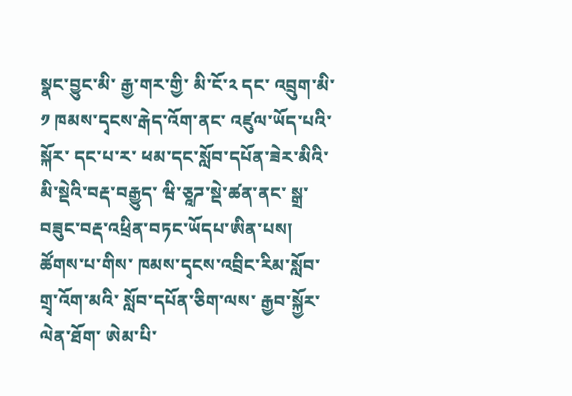སྣང་བྱུང་མི་ རྒྱ་གར་གྱི་ མི་ངོ་༢ དང་ འབྲུག་མི་༡ ཁམས་དྭངས་རྒེད་འོག་ནང་ འཛུལ་ཡོད་པའི་སྐོར་ དང་པ་ར་ ཕམ་དང་སློབ་དཔོན་ཟེར་མིའི་ མི་སྡེའི་བརྡ་བརྒྱུད་ ཝི་ཅཱཌ་སྡེ་ཚན་ནང་ སྒྲ་བཟུང་བརྡ་འཕྲིན་བཏང་ཡོདཔ་ཨིན་པས།
ཚོགས་པ་གིས་ ཁམས་དྭངས་འབྲིང་རིམ་སློབ་གྲྭ་འོག་མའི་ སློབ་དཔོན་ཅིག་ལས་ རྒྱབ་སྐྱོར་ལེན་ཐོག་ ཨེམ་པི་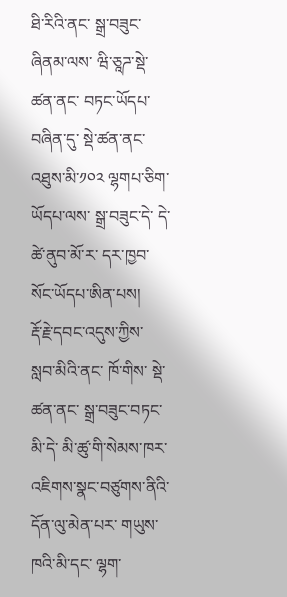ཐི་རིའི་ནང་ སྒྲ་བཟུང་ཞིནམ་ལས་ ཝི་ཅཱཌ་སྡེ་ཚན་ནང་ བཏང་ཡོདཔ་བཞིན་དུ་ སྡེ་ཚན་ནང་ འཐུས་མི་༡༠༢ ལྷགཔ་ཅིག་ཡོདཔ་ལས་ སྒྲ་བཟུང་དེ་ དེ་ཚེ་ནུབ་མོ་ར་ དར་ཁྱབ་སོང་ཡོདཔ་ཨིན་པས།
རྡོ་རྗེ་དབང་འདུས་ཀྱིས་ སླབ་མིའི་ནང་ ཁོ་གིས་ སྡེ་ཚན་ནང་ སྒྲ་བཟུང་བཏང་མི་དེ་ མི་ཚུ་གི་སེམས་ཁར་ འཇིགས་སྣང་བཙུགས་ནིའི་དོན་ལུ་མེན་པར་ གཡུས་ཁའི་མི་དང་ ལྷག་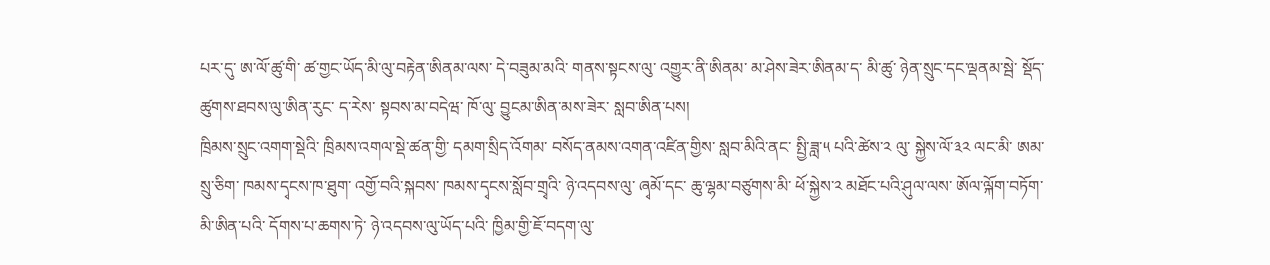པར་དུ་ ཨ་ལོ་ཚུ་གི་ ཚ་གྱང་ཡོད་མི་ལུ་བརྟེན་ཨིནམ་ལས་ དེ་བཟུམ་མའི་ གནས་སྟངས་ལུ་ འགྱུར་ནི་ཨིནམ་ མ་ཤེས་ཟེར་ཨིནམ་ད་ མི་ཚུ་ ཉེན་སྲུང་དང་ལྡནམ་སྦེ་ སྡོད་ཚུགས་ཐབས་ལུ་ཨིན་རུང་ ད་རེས་ སྟབས་མ་བདེཝ་ ཁོ་ལུ་ བྱུངམ་ཨིན་མས་ཟེར་ སླབ་ཨིན་པས།
ཁྲིམས་སྲུང་འགག་སྡེའི་ ཁྲིམས་འགལ་སྡེ་ཚན་གྱི་ དམག་སྲིད་འོགམ་ བསོད་ནམས་འགན་འཛིན་གྱིས་ སླབ་མིའི་ནང་ སྤྱི་ཟླ་༥ པའི་ཚེས་༢ ལུ་ སྐྱེས་ལོ་༣༢ ལང་མི་ ཨམ་སྲུ་ཅིག་ ཁམས་དྭངས་ཁ་ཐུག་ འགྱོ་བའི་སྐབས་ ཁམས་དྭངས་སློབ་གྲྭའི་ ཉེ་འདབས་ལུ་ ཞྭམོ་དང་ ཆུ་ལྷམ་བཙུགས་མི་ ཕོ་སྐྱེས་༢ མཐོང་པའི་ཤུལ་ལས་ ཨོལ་ལྐོག་བཏོག་མི་ཨིན་པའི་ དོགས་པ་ཆགས་ཏེ་ ཉེ་འདབས་ལུ་ཡོད་པའི་ ཁྱིམ་གྱི་ཇོ་བདག་ལུ་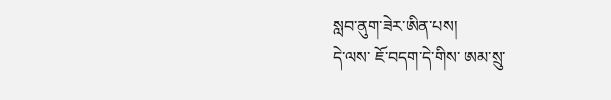སླབ་ནུག་ཟེར་ཨིན་པས།
དེ་ལས་ ཇོ་བདག་དེ་གིས་ ཨམ་སྲུ་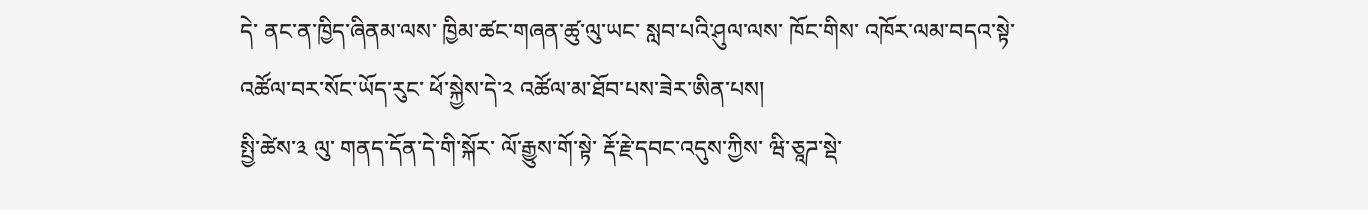དེ་ ནང་ན་ཁྱིད་ཞིནམ་ལས་ ཁྱིམ་ཚང་གཞན་ཚུ་ལུ་ཡང་ སླབ་པའི་ཤུལ་ལས་ ཁོང་གིས་ འཁོར་ལམ་བདའ་སྟེ་ འཚོལ་བར་སོང་ཡོད་རུང་ ཕོ་སྐྱེས་དེ་༢ འཚོལ་མ་ཐོབ་པས་ཟེར་ཨིན་པས།
སྤྱི་ཚེས་༣ ལུ་ གནད་དོན་དེ་གི་སྐོར་ ལོ་རྒྱུས་གོ་སྟེ་ རྡོ་རྗེ་དབང་འདུས་ཀྱིས་ ཝི་ཅཱཌ་སྡེ་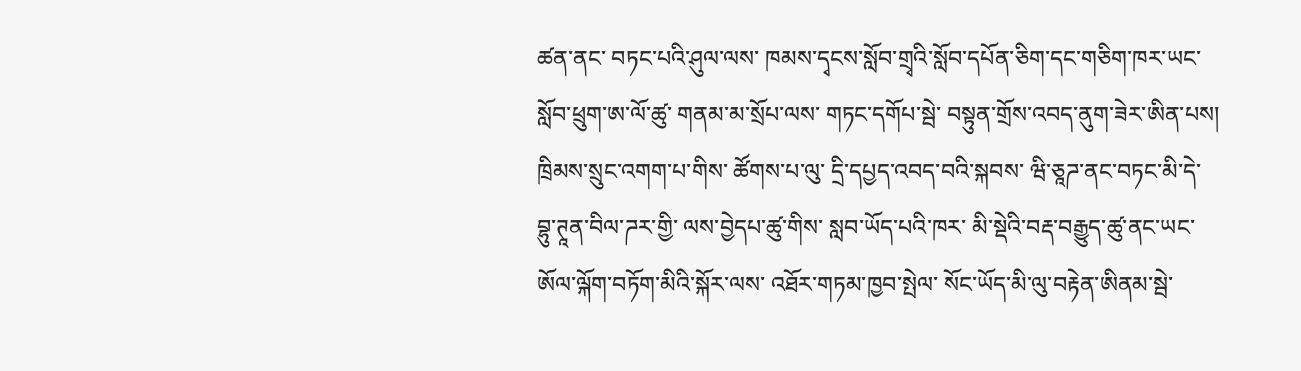ཚན་ནང་ བཏང་པའི་ཤུལ་ལས་ ཁམས་དྭངས་སློབ་གྲྭའི་སློབ་དཔོན་ཅིག་དང་གཅིག་ཁར་ཡང་ སློབ་ཕྲུག་ཨ་ལོ་ཚུ་ གནམ་མ་སྲོཔ་ལས་ གཏང་དགོཔ་སྦེ་ བསྟུན་གྲོས་འབད་ནུག་ཟེར་ཨིན་པས།
ཁྲིམས་སྲུང་འགག་པ་གིས་ ཚོགས་པ་ལུ་ དྲི་དཔྱད་འབད་བའི་སྐབས་ ཝི་ཅཱཌ་ནང་བཏང་མི་དེ་ བྷུ་ཊཱན་བིལ་ཌར་གྱི་ ལས་བྱེདཔ་ཚུ་གིས་ སླབ་ཡོད་པའི་ཁར་ མི་སྡེའི་བརྡ་བརྒྱུད་ཚུ་ནང་ཡང་ ཨོལ་ལྐོག་བཏོག་མིའི་སྐོར་ལས་ འཐོར་གཏམ་ཁྱབ་སྤེལ་ སོང་ཡོད་མི་ལུ་བརྟེན་ཨིནམ་སྦེ་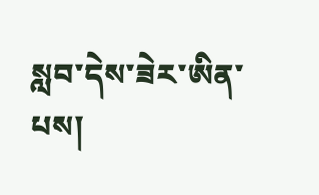སླབ་དེས་ཟེར་ཨིན་པས།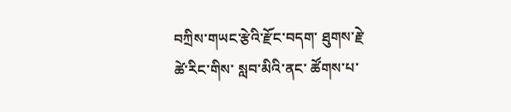བཀྲིས་གཡང་རྩེའི་རྫོང་བདག་ ཐུགས་རྗེ་ཚེ་རིང་གིས་ སླབ་མིའི་ནང་ ཚོགས་པ་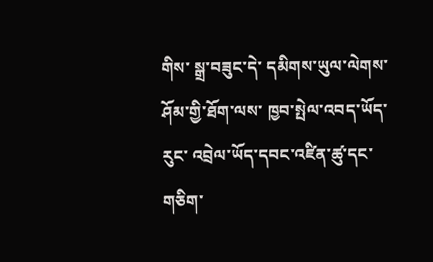གིས་ སྒྲ་བཟུང་དེ་ དམིགས་ཡུལ་ལེགས་ཤོམ་གྱི་ཐོག་ལས་ ཁྱབ་སྤེལ་འབད་ཡོད་རུང་ འབྲེལ་ཡོད་དབང་འཛིན་ཚུ་དང་གཅིག་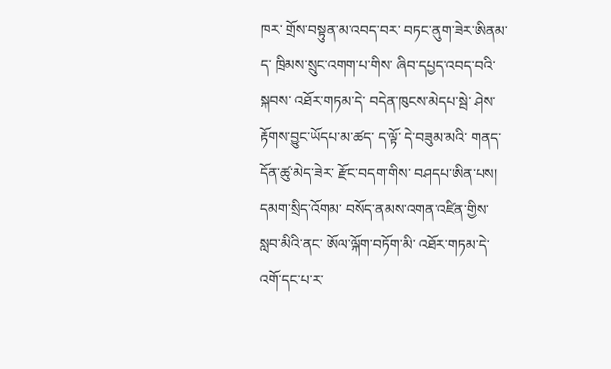ཁར་ གྲོས་བསྟུན་མ་འབད་བར་ བཏང་ནུག་ཟེར་ཨིནམ་ད་ ཁྲིམས་སྲུང་འགག་པ་གིས་ ཞིབ་དཔྱད་འབད་བའི་སྐབས་ འཐོར་གཏམ་དེ་ བདེན་ཁུངས་མེདཔ་སྦེ་ ཤེས་རྟོགས་བྱུང་ཡོདཔ་མ་ཚད་ ད་ལྟོ་ དེ་བཟུམ་མའི་ གནད་དོན་ཚུ་མེད་ཟེར་ རྫོང་བདག་གིས་ བཤདཔ་ཨིན་པས།
དམག་སྲིད་འོགམ་ བསོད་ནམས་འགན་འཛིན་གྱིས་ སླབ་མིའི་ནང་ ཨོལ་ལྐོག་བཏོག་མི་ འཐོར་གཏམ་དེ་ འགོ་དང་པ་ར་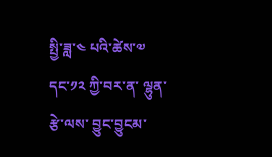སྤྱི་ཟླ་༤ པའི་ཚེས་༧ དང་༡༢ ཀྱི་བར་ན་ ལྷུན་རྩེ་ལས་ བྱུང་བྱུངམ་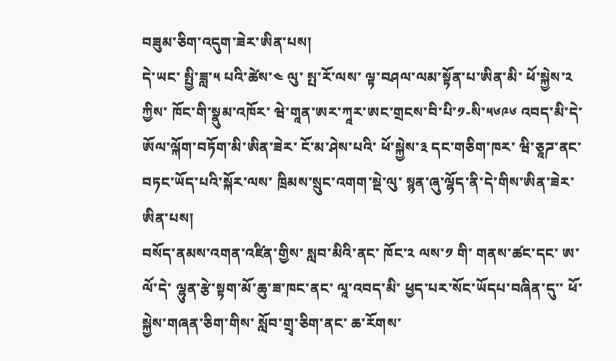བཟུམ་ཅིག་འདུག་ཟེར་ཨིན་པས།
དེ་ཡང་ སྤྱི་ཟླ་༥ པའི་ཚེས་༤ ལུ་ སྤ་རོ་ལས་ ལྟ་བཤལ་ལམ་སྟོན་པ་ཨིན་མི་ ཕོ་སྐྱེས་༢ ཀྱིས་ ཁོང་གི་སྣུམ་འཁོར་ ཝེ་གཱན་ཨར་ཀཱར་ཨང་གྲངས་བི་པི་༡-སི་༥༦༩༦ འབད་མི་དེ་ ཨོལ་ལྐོག་བཏོག་མི་ཨིན་ཟེར་ ངོ་མ་ཤེས་པའི་ ཕོ་སྐྱེས་༣ དང་གཅིག་ཁར་ ཝི་ཅཱཌ་ནང་ བཏང་ཡོད་པའི་སྐོར་ལས་ ཁྲིམས་སྲུང་འགག་སྡེ་ལུ་ སྙན་ཞུ་ལྷོད་ནི་དེ་གིས་ཨིན་ཟེར་ཨིན་པས།
བསོད་ནམས་འགན་འཛིན་གྱིས་ སླབ་མིའི་ནང་ ཁོང་༢ ལས་༡ གི་ གནས་ཚང་དང་ ཨ་ལོ་དེ་ ལྷུན་རྩེ་སྟག་མོ་ཆུ་ཟ་ཁང་ནང་ ལཱ་འབད་མི་ ཕྱད་པར་སོང་ཡོདཔ་བཞིན་དུ་་ ཕོ་སྐྱེས་གཞན་ཅིག་གིས་ སློབ་གྲྭ་ཅིག་ནང་ ཆ་རོགས་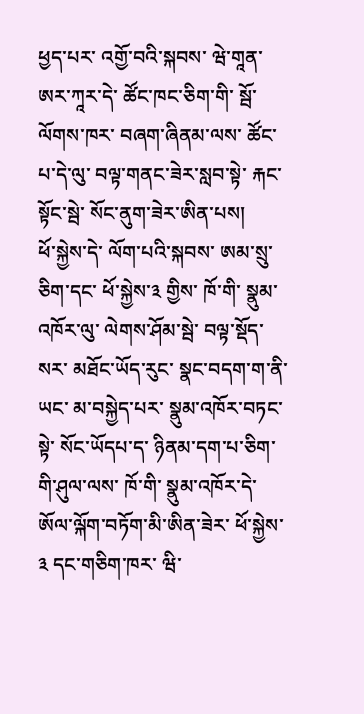ཕྱད་པར་ འགྱོ་བའི་སྐབས་ ཝེ་གཱན་ཨར་ཀཱར་དེ་ ཚོང་ཁང་ཅིག་གི་ སྦོ་ལོགས་ཁར་ བཞག་ཞིནམ་ལས་ ཚོང་པ་དེ་ལུ་ བལྟ་གནང་ཟེར་སླབ་སྟེ་ རྐང་སྟོང་སྦེ་ སོང་ནུག་ཟེར་ཨིན་པས།
ཕོ་སྐྱེས་དེ་ ལོག་པའི་སྐབས་ ཨམ་སྲུ་ཅིག་དང་ ཕོ་སྐྱེས་༣ གྱིས་ ཁོ་གི་ སྣུམ་འཁོར་ལུ་ ལེགས་ཤོམ་སྦེ་ བལྟ་སྡོད་སར་ མཐོང་ཡོད་རུང་ སྣང་བདག་ག་ནི་ཡང་ མ་བསྐྱེད་པར་ སྣུམ་འཁོར་བཏང་སྟེ་ སོང་ཡོདཔ་ད་ ཉིནམ་དག་པ་ཅིག་གི་ཤུལ་ལས་ ཁོ་གི་ སྣུམ་འཁོར་དེ་ ཨོལ་ལྐོག་བཏོག་མི་ཨིན་ཟེར་ ཕོ་སྐྱེས་༣ དང་གཅིག་ཁར་ ཝི་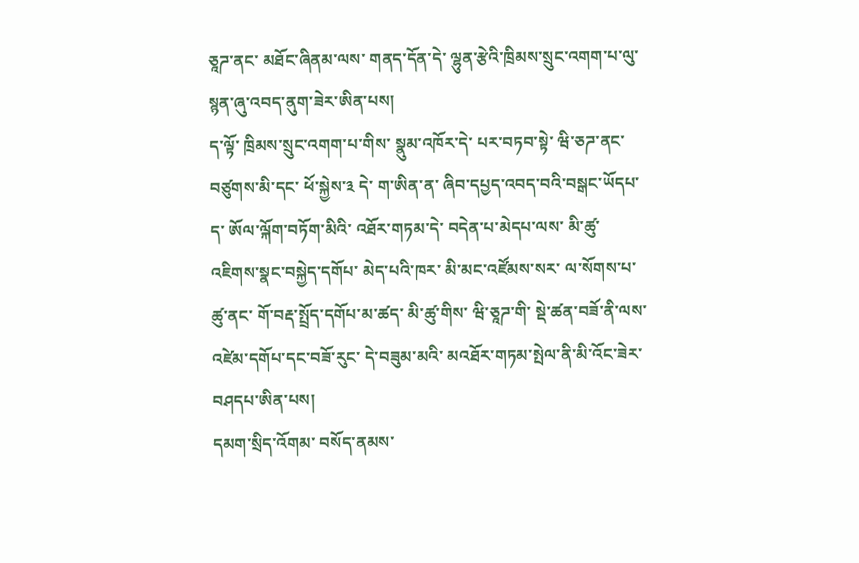ཅཱཌ་ནང་ མཐོང་ཞིནམ་ལས་ གནད་དོན་དེ་ ལྷུན་རྩེའི་ཁྲིམས་སྲུང་འགག་པ་ལུ་ སྙན་ཞུ་འབད་ནུག་ཟེར་ཨིན་པས།
ད་ལྟོ་ ཁྲིམས་སྲུང་འགག་པ་གིས་ སྣུམ་འཁོར་དེ་ པར་བཏབ་སྟེ་ ཝི་ཅཌ་ནང་ བཙུགས་མི་དང་ ཕོ་སྐྱེས་༣ དེ་ ག་ཨིན་ན་ ཞིབ་དཔྱད་འབད་བའི་བསྒང་ཡོདཔ་ད་ ཨོལ་ལྐོག་བཏོག་མིའི་ འཐོར་གཏམ་དེ་ བདེན་པ་མེདཔ་ལས་ མི་ཚུ་ འཇིགས་སྣང་བསྐྱེད་དགོཔ་ མེད་པའི་ཁར་ མི་མང་འཛོམས་སར་ ལ་སོགས་པ་ཚུ་ནང་ གོ་བརྡ་སྤྲོད་དགོཔ་མ་ཚད་ མི་ཚུ་གིས་ ཝི་ཅཱཌ་གི་ སྡེ་ཚན་བཟོ་ནི་ལས་ འཛེམ་དགོཔ་དང་བཟོ་རུང་ དེ་བཟུམ་མའི་ མའཐོར་གཏམ་སྤེལ་ནི་མི་འོང་ཟེར་ བཤདཔ་ཨིན་པས།
དམག་སྲིད་འོགམ་ བསོད་ནམས་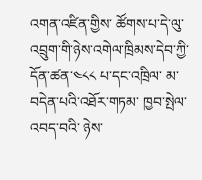འགན་འཛིན་གྱིས་ ཚོགས་པ་དེ་ལུ་ འབྲུག་གི་ཉེས་འགེལ་ཁྲིམས་དེབ་ཀྱི་ དོན་ཚན་༤༨༨ པ་དང་འཁྲིལ་ མ་བདེན་པའི་འཐོར་གཏམ་ ཁྱབ་སྤེལ་འབད་བའི་ ཉེས་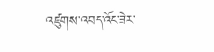འཛུགས་འབད་འོང་ཟེར་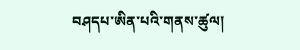བཤདཔ་ཨིན་པའི་གནས་ཚུལ།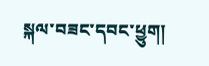སྐལ་བཟང་དབང་ཕྱུག།